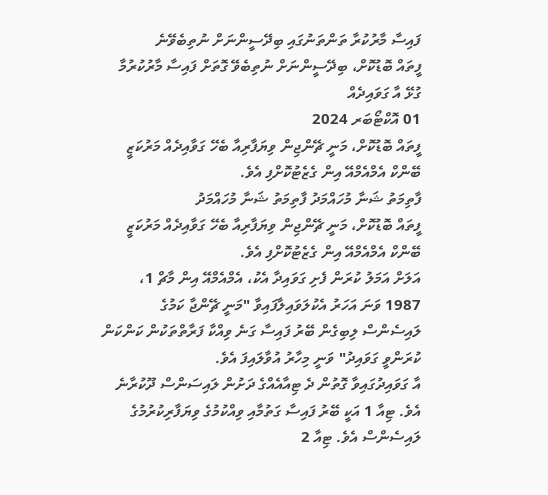ފައިސާ މާރުކުރާ ތަންތަނުގައި ބިދޭސީންނަށް ނުތިބެވޭނެ
ފީތައް ބޮޑުކޮށް، ބިދޭސީންނަށް ނުތިބެވޭ ގޮތަށް ފައިސާ މާރުކުރުމާ ގުޅޭ އާ ގަވައިދެއް
01 އޮކްޓޯބަރ 2024
ފީތައް ބޮޑުކޮށް، މަނީ ޗޭންޖިން ވިޔަފާރިއާ ބެހޭ ގަވާއިދެއް މަރުކަޒީ ބޭންކް އެމްއެމްއޭ އިން ގެޒެޓުކޮށްފި އެވެ.
ފާތިމަތު ޝަނާ މުހައްމަދު ފާތިމަތު ޝަނާ މުހައްމަދު
ފީތައް ބޮޑުކޮށް، މަނީ ޗޭންޖިން ވިޔަފާރިއާ ބެހޭ ގަވާއިދެއް މަރުކަޒީ ބޭންކް އެމްއެމްއޭ އިން ގެޒެޓުކޮށްފި އެވެ.
އަލަށް އަމަލު ކުރަން ފެށި ގަވައިދާ އެކު، އެމްއެމްއޭ އިން މާޗް 1، 1987 ވަނަ އަހަރު އެކުލަވައިލާފައިވާ "މަނީ ޗޭންޖާ ކަމުގެ ލައިސެންސް ލިބިގެން ބޭރު ފައިސާ ގަނެ ވިއްކާ ފަރާތްތަކުން ކަންކަން ކުރަންވީ ގަވައިދު" ވަނީ މިހާރު އުވާލައިފަ އެވެ.
އާ ގަވައިދުގައިވާ ގޮތުން ދެ ޓިއާއެއްގެ ދަށުން ލައިސަންސް ދޫކުރާނެ އެވެ. ޓިއާ 1 އަކީ ބޭރު ފައިސާ ގަތުމާއި ވިއްކުމުގެ ވިޔަފާރިކުރުމުގެ ލައިސެންސް އެވެ. ޓިއާ 2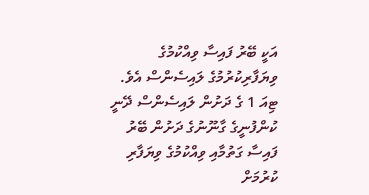އަކީ ބޭރު ފައިސާ ވިއްކުމުގެ ވިޔަފާރިކުރުމުގެ ލައިސެންސް އެވެ.
ޓިއަ 1 ގެ ދަށުން ލައިސެންސް ދޭނީ ކުންފުނީގެ ގާނޫނުގެ ދަށުން ބޭރު ފައިސާ ގަތުމާއި ވިއްކުމުގެ ވިޔަފާރި ކުރުމަށް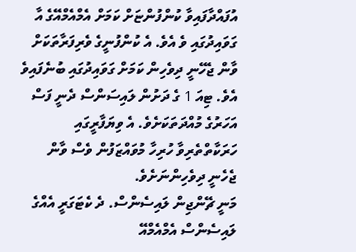އުފައްދާފައިވާ ކުންފުންޏަށް ކަމަށް އެމްއެމްއޭގެ އާ ގަވައިދުގައި ވެ އެވެ. އެ ކުންފުނީގެ ވެރިފަރާތަކަށް ވާން ޖެހޭނީ ދިވެހިން ކަމަށް ގަވައިދުގައި ބުނެފައިވެ އެވެ. ޓިއަ 1 ގެ ދަށުން ލައިސަންސް ދެނީ ފަސް އަހަރުގެ މުއްދަތަކަށެވެ. އެ ވިޔަފާރީގައި ހަރަކާތްތެރިވާ ހުރިހާ މުވައްޒަފުން ވެސް ވާން ޖެހެނީ ދިވެހިންނަށެވެ.
މަނީ ޗޭންޖިން ލައިސެންސް. ދެ ކެޓަގަރީ އެއްގެ ލައިސެންސް އެމްއެމްއޭ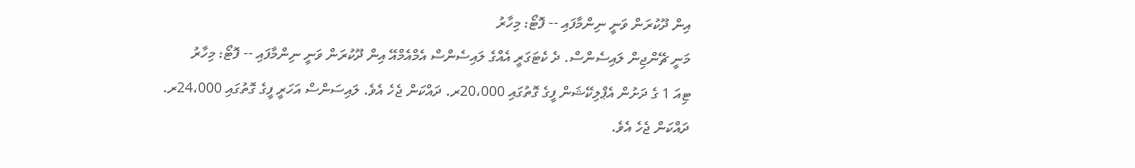އިން ދޫކުރަން ވަނީ ނިންމާފައި -- ފޮޓޯ: މިހާރު
މަނީ ޗޭންޖިން ލައިސެންސް. ދެ ކެޓަގަރީ އެއްގެ ލައިސެންސް އެމްއެމްއޭ އިން ދޫކުރަން ވަނީ ނިންމާފައި -- ފޮޓޯ: މިހާރު
ޓިއަ 1 ގެ ދަށުން އެޕްލިކޭޝަން ފީގެ ގޮތުގައި 20،000ރ. ދައްކަން ޖެހެ އެވެ. ލައިސަންސް އަހަރީ ފީގެ ގޮތުގައި 24،000ރ. ދައްކަން ޖެހެ އެވެ.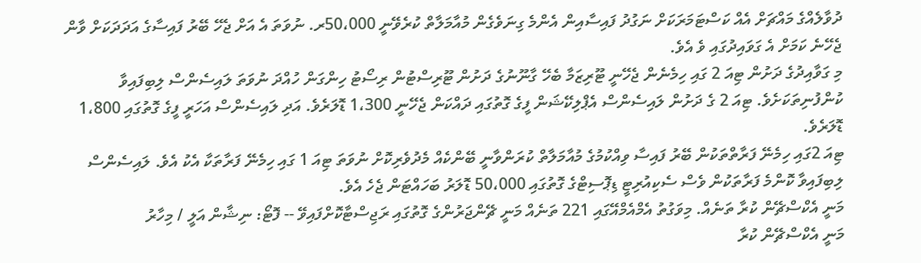ދުވާލެއްގެ މައްޗަށް އެއް ކަސްޓަމަރަކަށް ނަގުދު ފައިސާއިން އެންމެ ގިނަވެގެން މުއާމަލާތް ކުރެވޭނީ 50،000ރ. ނުވަތަ އެ އަށް ޖެހޭ ބޭރު ފައިސާގެ އަދަދަކަށް ވާން ޖެހޭނެ ކަމަށް އެ ގަވައިދުގައި ވެ އެވެ.
މި ގަވާއިދުގެ ދަށުން ޓިއަ 2 ގައި ހިމެނެން ޖެހޭނީ ޓޫރިޒަމާ ބެހޭ ގާނޫނުގެ ދަށުން ޓޫރިސްޓުން ރިސޯޓު ހިންގަން ހުއްދަ ނުވަތަ ލައިސެންސް ލިބިފައިވާ ކުންފުނިތަކަށެވެ. ޓިއަ 2 ގެ ދަށުން ލައިސެންސް އެޕްލިކޭޝަން ފީގެ ގޮތުގައި ދައްކަން ޖެހޭނީ 1،300 ޑޮލަރެވެ. އަދި ލައިސެންސް އަހަރީ ފީގެ ގޮތުގައި 1،800 ޑޮލަރެވެ.
ޓިއަ 2ގައި ހިމެނޭ ފަރާތްތަކުން ބޭރު ފައިސާ ވިއްކުމުގެ މުއާމަލާތް ކުރަންވާނީ ބޭންކެއް މެދުވެރިކޮށް ނުވަތަ ޓިއަ 1 ގައި ހިމެނޭ ފަރާތަކާ އެކު އެވެ. ލައިސެންސް ލިބިފައިވާ ކޮންމެ ފަރާތަކުން ވެސް ސެކިއުރިޓީ ޑިޕޮސިޓްގެ ގޮތުގައި 50،000 ޑޮލަރު ބަހައްޓަން ޖެހެ އެވެ.
މަނީ އެކްސްޗޭން ކުރާ ތަނެއް. މިވަގުތު އެމްއެމްއޭގައި 221 ތަނެއް މަނީ ޗޭންޖަރުންގެ ގޮތުގައި ރަޖިސްޓާކޮށްފައިވޭ -- ފޮޓޯ: ނިޝާން އަލީ / މިހާރު
މަނީ އެކްސްޗޭން ކުރާ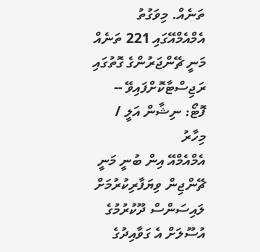ތަނެއް. މިވަގުތު އެމްއެމްއޭގައި 221 ތަނެއް މަނީ ޗޭންޖަރުންގެ ގޮތުގައި ރަޖިސްޓާކޮށްފައިވޭ -- ފޮޓޯ: ނިޝާން އަލީ / މިހާރު
އެމްއެމްއޭ އިން ބުނީ މަނީ ޗޭންޖިން ވިޔަފާރިކުރުމަށް ލައިސަންސް ދޫކުރުމުގެ އުސޫލަށް އެ ގަވާއިދުގެ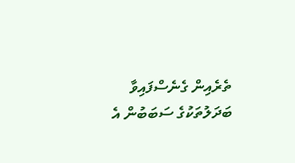ތެރެއިން ގެނެސްފައިވާ ބަދަލުތަކުގެ ސަބަބުން އެ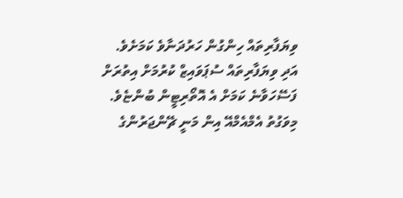ވިޔަފާރިތައް ހިންގުން ހަރުދަނާވެ ކަމަށެވެ. އަދި ވިޔަފާރިތައް ސުޕަވައިޒް ކުރުމަށް އިތުރަށް ފަސޭހަވާނެ ކަމަށް އެ އޮތޯރިޓީން ބުންޏެވެ.
މިވަގުތު އެމްއެމްއޭ އިން މަނީ ޗޭންޖަރުންގެ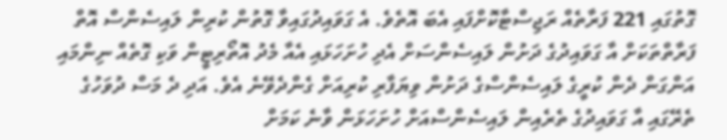ގޮތުގައި 221 ފަރާތެއް ރަޖިސްޓާކޮށްފައި އެބަ އޮތެވެ. އެ ގަވައިދުގައިވާ ގޮތުން ކުރިން ލައިސެންސް އޮތް ފަރާތްތަކަށް އާ ގަވައިދުގެ ދަށުން ލައިސެންސަށް އެދި ހުށަހަޅައި އެއާ މެދު އޮތޯރިޓީން ވަކި ގޮތެއް ނިންމައި އަންގަން ދެން ކުރީގެ ލައިސެންސްގެ ދަށުން ވިޔަފާރި ކުރިއަށް ގެންދެވޭނެ އެވެ. އަދި ދެ މަސް ދުވަހުގެ ތެރޭގައި އާ ގަވައިދުގެ ތެރެއިން ލައިސެންސްއަށް ހުށަހަޅަން ވާނެ ކަމަށް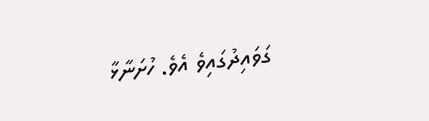ގަވައިދުގައިވެ އެވެ. ހުށަނާޅާ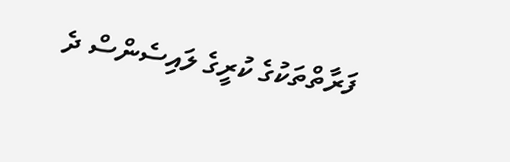ފަރާތްތަކުގެ ކުރީގެ ލައިސެންސް ދެ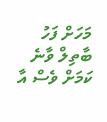މަހަށް ފަހު ބާތިލް ވާނެ ކަމަށް ވެސް އާ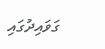ގަވައިދުގައި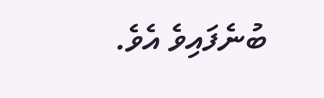ބުނެފައިވެ އެވެ.